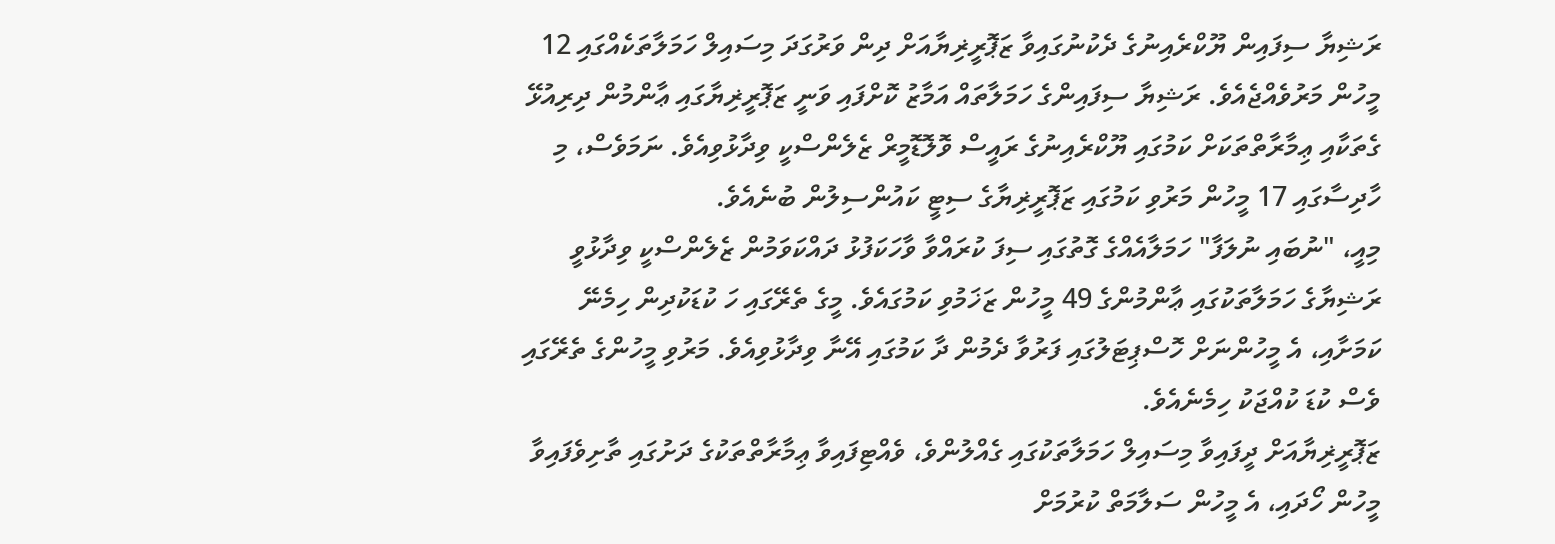ރަޝިޔާ ސިފައިން ޔޫކްރެއިނުގެ ދެކުނުގައިވާ ޒަޕޮރީޜިޔާއަށް ދިން ވަރުގަދަ މިސައިލް ހަމަލާތަކެއްގައި 12 މީހުން މަރުވެއްޖެއެވެ. ރަޝިޔާ ސިފައިންގެ ހަމަލާތައް އަމާޒު ކޮށްފައި ވަނީ ޒަޕޮރީޜިޔާގައި ޢާންމުން ދިރިއުޅޭ ގެތަކާއި ޢިމާރާތްތަކަށް ކަމުގައި ޔޫކްރެއިނުގެ ރައީސް ވޮލޮޑޮމީރް ޒެލެންސްކީ ވިދާޅުވިއެވެ. ނަމަވެސް، މި ހާދިސާގައި 17 މީހުން މަރުވި ކަމުގައި ޒަޕޮރީޜިޔާގެ ސިޓީ ކައުންސިލުން ބުނެއެވެ.
މިއީ، "ނުބައި ނުލަފާ" ހަމަލާއެއްގެ ގޮތުގައި ސިފަ ކުރައްވާ ވާހަކަފުޅު ދައްކަވަމުން ޒެލެންސްކީ ވިދާޅުވީ ރަޝިޔާގެ ހަމަލާތަކުގައި ޢާންމުންގެ 49 މީހުން ޒަޚަމުވި ކަމުގައެވެ. މީގެ ތެރޭގައި ހަ ކުޑަކުދިން ހިމެނޭ ކަމަށާއި، އެ މީހުންނަށް ހޮސްޕިޓަލުގައި ފަރުވާ ދެމުން ދާ ކަމުގައި އޭނާ ވިދާޅުވިއެވެ. މަރުވި މީހުންގެ ތެރޭގައި ވެސް ކުޑަ ކުއްޖަކު ހިމެނެއެވެ.
ޒަޕޮރީޜިޔާއަށް ދީފައިވާ މިސައިލް ހަމަލާތަކުގައި ގެއްލުންވެ، ވެއްޓިފައިވާ ޢިމާރާތްތަކުގެ ދަށުގައި ތާށިވެފައިވާ މީހުން ހޯދައި، އެ މީހުން ސަލާމަތް ކުރުމަށް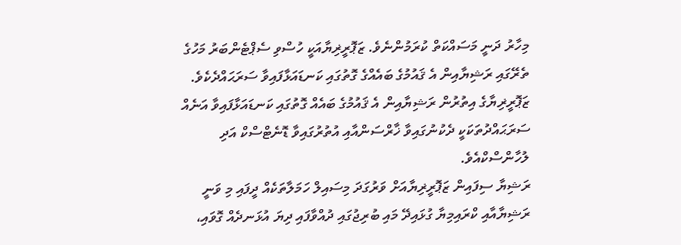މިހާރު ދަނީ މަސައްކަތް ކުރަމުންނެވެ. ޒަޕޮރީޜިޔާއަކީ ހުސްވި ސެޕްޓެންބަރު މަހުގެ ތެރޭގައި ރަޝިޔާއިން އެ ޤައުމުގެ ބައެއްގެ ގޮތުގައި ކަނޑައަޅާފައިވާ ސަރަޙައްދެކެވެ. ޒަޕޮރީޜިޔާގެ އިތުރުން ރަޝިޔާއިން އެ ޤައުމުގެ ބައެއް ގޮތުގައި ކަނޑައަޅާފައިވާ އަނެއް ސަރަޙައްދުތަކަކީ ދެކުނުގައިވާ ޚާރްސަންއާއި އުތުރުގައިވާ ޑޮނެޓްސްކް އަދި ލުހާންސްކްއެވެ.
ރަޝިޔާ ސިފައިން ޒަޕޮރީޜިޔާއަށް ވަރުގަދަ މިސައިލް ހަމަލާތަކެއް ދީފައި މި ވަނީ ރަޝިޔާއާއި ކްރައިމިޔާ ގުޅައިދޭ މައި ބުރިޖުގައި ދުއްވާފައި ދިޔަ އުޅަނދެއް ގޮވައި،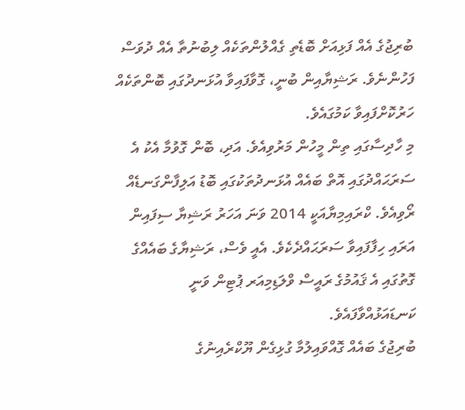ބުރިޖުގެ އެއް ފަޅިއަށް ބޮޑެތި ގެއްލުންތަކެއް ލިބުނުތާ އެއް ދުވަސް ފަހުންނެވެ. ރަޝިޔާއިން ބުނީ، ގޮވާފައިވާ އުޅަނދުގައި ބޮންތަކެއް ހަރުކޮށްފައިވާ ކަމުގައެވެ.
މި ހާދިސާގައި ތިން މީހުން މަރުވިއެވެ. އަދި، ބޮން ގޮވުމާ އެކު އެ ސަރަޙައްދުގައި އޮތް ބައެއް އުޅަނދުތަކުގައި ބޮޑު އަލިފާންގަނޑެއް ރޯވިއެވެ. ކްރައިމިޔާއަކީ 2014 ވަނަ އަހަރު ރަޝިޔާ ސިފައިން އަރައި ހިފާފައިވާ ސަރަޙައްދެކެވެ. އެއީ ވެސް، ރަޝިޔާގެ ބައެއްގެ ގޮތުގައި އެ ޤައުމުގެ ރައީސް ވްލަޑިމިއަރ ޕުޓިން ވަނީ ކަނޑައަޅުއްވާފައެވެ.
ބުރިޖުގެ ބައެއް ގޮއްވައިލުމާ ގުޅިގެން ޔޫކްރެއިނުގެ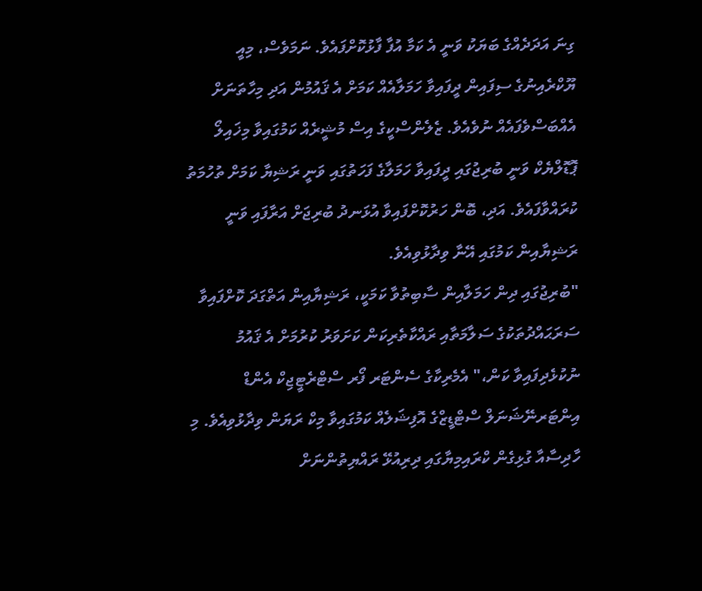ގިނަ އަދަދެއްގެ ބަޔަކު ވަނީ އެ ކަމާ އުފާ ފާޅުކޮށްފައެވެ. ނަމަވެސް، މިއީ ޔޫކްރެއިނުގެ ސިފައިން ދީފައިވާ ހަމަލާއެއް ކަމަށް އެ ޤައުމުން އަދި މިހާތަނަށް އެއްބަސްވެފައެއް ނުވެއެވެ. ޒެލެންސްކީގެ އިސް މުޝީރެއް ކަމުގައިވާ މިޚައިލޯ ޕޮޑޮލްޔެކް ވަނީ ބުރިޖުގައި ދީފައިވާ ހަމަލާގެ ފަހަތުގައި ވަނީ ރަޝިޔާ ކަމަށް ތުހުމަތު ކުރައްވާފައެވެ. އަދި، ބޮން ހަރުކޮށްފައިވާ އުޅަނދު ބުރިޖަށް އަރާފައި ވަނީ ރަޝިޔާއިން ކަމުގައި އޭނާ ވިދާޅުވިއެވެ.
"ބުރިޖުގައި ދިން ހަމަލާއިން ސާބިތުވާ ކަމަކީ، ރަޝިޔާއިން އަތްގަދަ ކޮށްފައިވާ ސަރަޙައްދުތަކުގެ ސަލާމަތާއި ރައްކާތެރިކަން ކަށަވަރު ކުރުމަށް އެ ޤައުމު ނުކުޅެދިފައިވާ ކަން،" އެމެރިކާގެ ސެންޓަރ ފޯރ ސްޓްރެޓީޖިކް އެންޑް އިންޓަރނޭޝަނަލް ސްޓްޑީޒްގެ އޮފިޝަލެއް ކަމުގައިވާ މިކް ރަޔަން ވިދާޅުވިއެވެ. މި ހާދިސާއާ ގުޅިގެން ކްރައިމިޔާގައި ދިރިއުޅޭ ރައްޔިތުންނަށް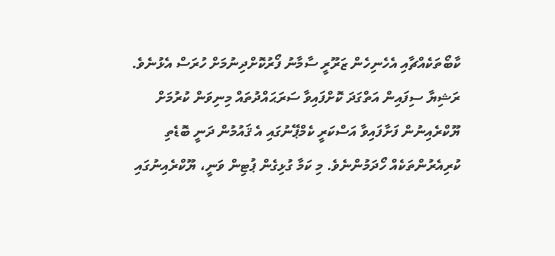ކާބޯތަކެއްޗާއި އެހެނިހެން ޒަރޫރީ ސާމާނު ފޯރުކޮށްދިނުމަށް ހުރަސް އެޅުނެވެ.
ރަޝިޔާ ސިފައިން އަތްގަދަ ކޮށްފައިވާ ސަރަޙައްދުތައް މިނިވަން ކުރުމަށް ޔޫކްރެއިނުން ފަށާފައިވާ އަސްކަރީ ކެމްޕޭނުގައި އެ ޤައުމުން ދަނީ ބޮޑެތި ކުރިއެރުންތަކެއް ހޯދަމުންނެވެ. މި ކަމާ ގުޅިގެން ޕުޓިން ވަނީ، ޔޫކްރެއިނުގައި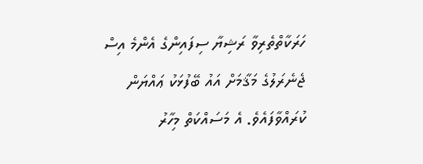ހަރަކާތްތެރިވާ ރަޝިޔާ ސިފައިންގެ އެންމެ އިސް ޖެނެރަލުގެ މަޤާމަށް އައު ބޭފުޅަކު ޢައްޔަން ކުރައްވާފައެވެ. އެ މަސައްކަތް މިހާރު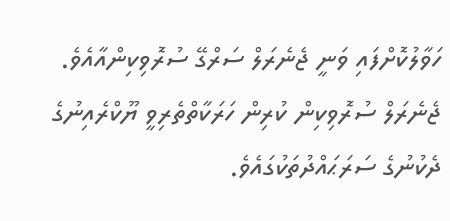ހަވާލުކޮށްފައި ވަނީ ޖެނެރަލް ސަރްގޭ ސުރޮވިކިންއާއެވެ.
ޖެނެރަލް ސުރޮވިކިން ކުރިން ހަރަކާތްތެރިވީ ޔޫކްރެއިނުގެ ދެކުނުގެ ސަރަޙައްދުތަކުގައެވެ.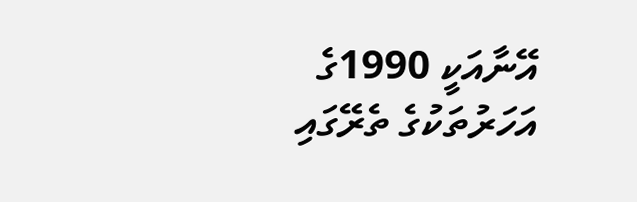އޭނާއަކީ 1990ގެ އަހަރުތަކުގެ ތެރޭގައި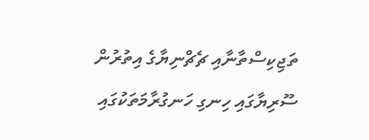ތަޖިކިސްތާނާއި ޗެޗްނިޔާގެ އިތުރުން ސޫރިޔާގައި ހިނގި ހަނގުރާމަތަކުގައި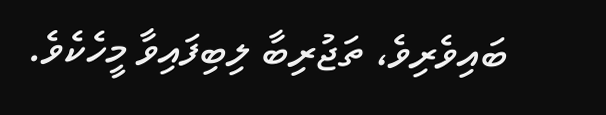ބައިވެރިވެ، ތަޖުރިބާ ލިބިފައިވާ މީހެކެވެ.